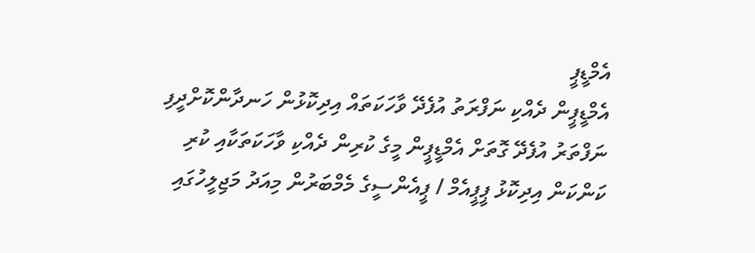އެމްޑީޕީ
އެމްޑީޕީން ދެއްކި ނަފްރަތު އުފެދޭ ވާހަކަތައް އިދިކޮޅުން ހަނދާންކޮށްދީފި
ނަފްތަރު އުފެދޭ ގޮތަށް އެމްޑީޕީން މީގެ ކުރިން ދެއްކި ވާހަކަތަކާއި ކުރި ކަންކަން އިދިކޮޅު ޕީޕީއެމް / ޕީއެންސީގެ މެމްބަރުން މިއަދު މަޖިލީހުގައި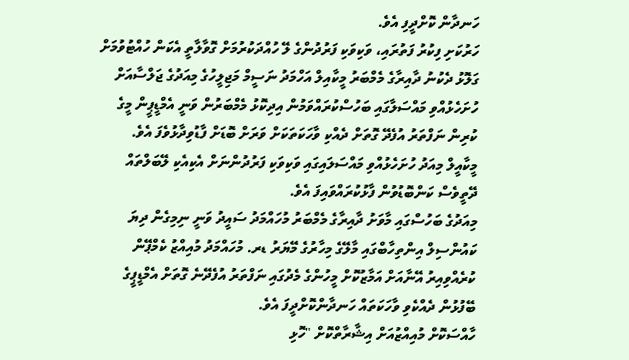ހަނދާން ކޮށްދީފި އެވެ.
ހަރުކަށި ފިކުރު ފަތުރައި، ވަކިވަކި ފަރުދުންގެ ލޭ ހުއްދަކުރުމަށް ގޮވާލާތީ އެކަން ހުއްޓުވުމަށް ގަލޮޅު ދެކުނު ދާއިރާގެ މެމްބަރު މީކާއިލް އަހްމަދު ނަސީމް މަޖިލީހުގެ މިއަދުގެ ޖަލްސާއަށް ހުށަހެޅުއްވި މައްސަލާގައި ބަހުސްކުރައްވަމުން އިދިކޮޅު މެމްބަރުން ވަނީ އެމްޑީޕީން މީގެ ކުރިން ނަފްތަރު އުފެދޭ ގޮތަށް ދެއްކި ވާހަކަތަކަށް ވަރަށް ބޮޑަށް ފާޑުވިދާޅުވެފަ އެވެ.
މީކާއީލް މިއަދު ހުށަހެޅުއްވި މައްސަލައިގައި ވަކިވަކި ފަރުދުންނަށް އެކިއެކި ލޭބަލްތައް ދޭތީވެސް ކަންބޮޑުވުން ފާޅުކުރައްވައިފަ އެވެ.
މިއަދުގެ ބަހުސްގައި މާވަށު ދާއިރާގެ މެމްބަރު މުހައްމަދު ސައީދު ވަނީ ނިމިގެން ދިޔަ ކައުންސިލް އިންތިހާބްގައި މާލޭގެ މިހާރުގެ މޭޔަރު ޑރ. މުހައްމަދު މުއިއްޒު ކެމްޕޭން ކުރެއްވިއިރު އޭނާއަށް އަމާޒުކޮށް މީހުންގެ މެދުގައި ނަފްތަރު އުފެދޭނެ ގޮތަށް އެމްޑީޕީގެ ބޭފުޅުން ދެއްކެވި ވާހަކަތައް ހަނދާންކޮށްދީފަ އެވެ.
ހާއްސަކޮށް މުއިއްޒުއަށް އިޝާރާތްކޮށް "ހޮޅި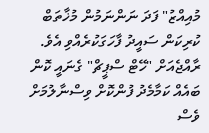މުއިއްޒު" ފަދަ ނަންނަމުން މުޚާތަބް ކުރިކަން ސައީދު ފާހަގަކުރެއްވި އެވެ. ރާއްޖެއަށް "ހޭޓް ސްޕީޗް" ގެނައީ ކޮން ބައެއް ކަމާމެދު ފުންކޮށް ވިސްނާލުމަށް ވެސް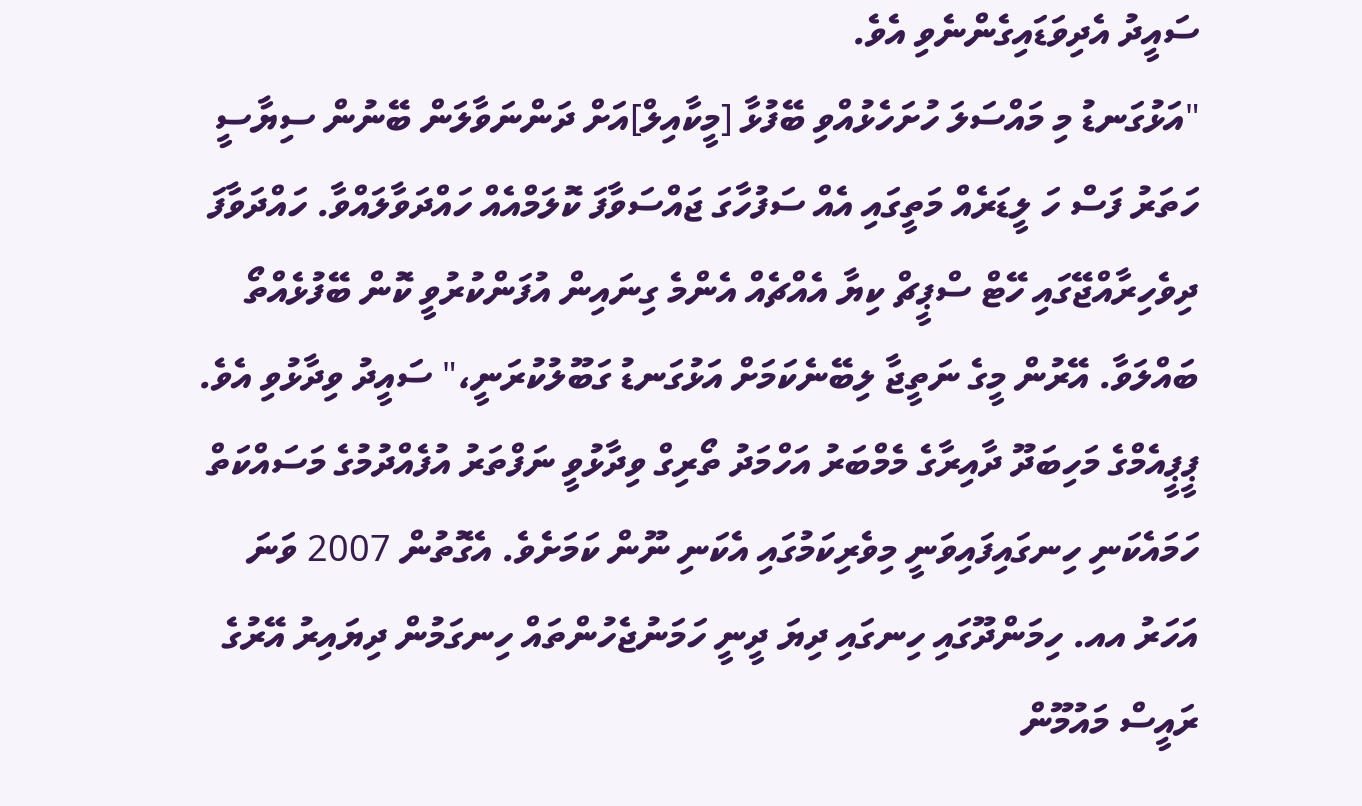ސައީދު އެދިވަޑައިގެންނެވި އެވެ.
"އަޅުގަނޑު މި މައްސަލަ ހުށަހެޅުއްވި ބޭފުޅާ [މީކާއިލް]އަށް ދަންނަވާލަން ބޭނުން ސިޔާސީ ހަތަރު ފަސް ހަ ލީޑަރެއް މަތީގައި އެއް ސަފުހާގަ ޖައްސަވާފަ ކޮލަމްއެއް ހައްދަވާލައްވާ. ހައްދަވާފަ ދިވެހިރާއްޖޭގައި ހޭޓް ސްޕީޗް ކިޔާ އެއްޗެއް އެންމެ ގިނައިން އުފަންކުރުވީ ކޮން ބޭފުޅެއްތޯ ބައްލަވާ. އޭރުން މީގެ ނަތީޖާ ލިބޭނެކަމަށް އަޅުގަނޑު ގަބޫލުކުރަނީ،" ސައީދު ވިދާޅުވި އެވެ.
ޕީޕީއެމްގެ މަހިބަދޫ ދާއިރާގެ މެމްބަރު އަހްމަދު ތޯރިގް ވިދާޅުވީ ނަފްތަރު އުފެއްދުމުގެ މަސައްކަތް ހަމައެކަނި ހިނގައިފައިވަނީ މިވެރިކަމުގައި އެކަނި ނޫން ކަމަށެވެ. އެގޮތުން 2007 ވަނަ އަހަރު އއ. ހިމަންދޫގައި ހިނގައި ދިޔަ ދީނީ ހަމަނުޖެހުންތައް ހިނގަމުން ދިޔައިރު އޭރުގެ ރައީސް މައުމޫން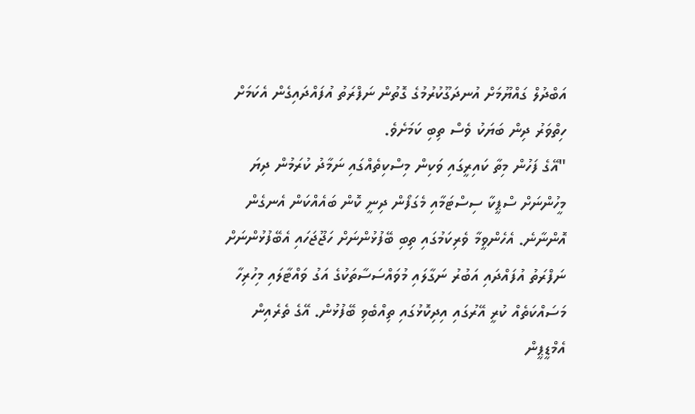އަބްދުލް ގައްޔޫމަށް އުނދަގޫކުރުމުގެ ގޮތުން ނަފްރަތު އުފައްދައިގެން އެކަމަށް ހިތްވަރު ދިން ބަޔަކު ވެސް ތިބި ކަމަށެވެ.
"އޭގެ ފަހުން މިތާ ކައިރީގައި ވަކިން މިސްކިތެއްގައި ނަމާދު ކުރަމުން ދިޔަ މީހުންނަށް ސްޕީކާ ސިސްޓަމާއި މެގަފޯން ދިނީ ކޮން ބައެއްކަން އެނގެން އޮންނާނެ. އެހެންވީމާ ވެރިކަމުގައި ތިބި ބޭފުޅުންނަށް ހަޖޫޖަހައި އެބޭފުޅުންނަށް ނަފްރަތު އުފައްދައި އަބުރު ނަގާލައި މުވައްސަސާތަކުގެ އަގު ވައްޓާލައި މިހުރިހާ މަސައްކަތެއް ކުރީ އޭރުގައި އިދިކޮޅުގައި ތިއްބެވި ބޭފުޅުން. އޭގެ ތެރެއިން އެމްޑީޕީން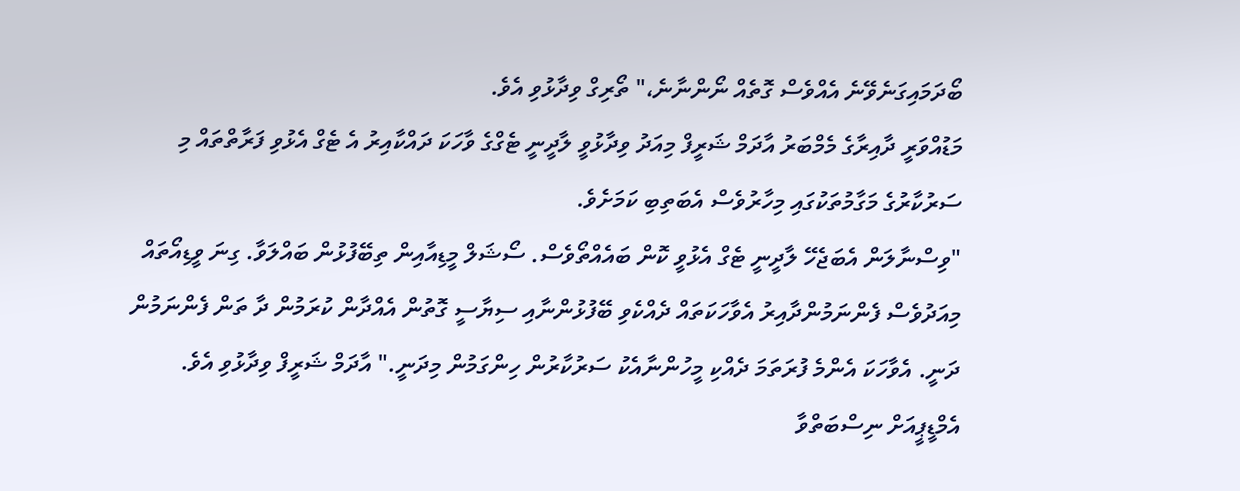ބޯދަމައިގަނެވޭނެ އެއްވެސް ގޮތެއް ނޯންނާނެ،" ތޯރިގް ވިދާޅުވި އެވެ.
މަޑުއްވަރީ ދާއިރާގެ މެމްބަރު އާދަމް ޝަރީފް މިއަދު ވިދާޅުވީ ލާދީނީ ޓެގްގެ ވާހަކަ ދައްކާއިރު އެ ޓެގް އެޅުވި ފަރާތްތައް މި ސަރުކާރުގެ މަގާމުތަކުގައި މިހާރުވެސް އެބަތިބި ކަމަށެވެ.
"ވިސްނާލަން އެބަޖެހޭ ލާދީނީ ޓެގް އެޅުވީ ކޮން ބައެއްތޯވެސް. ސޯޝަލް މީޑިއާއިން ތިބޭފުޅުން ބައްލަވާ. ގިނަ ވީޑިއޯތައް މިއަދުވެސް ފެންނަމުންދާއިރު އެވާހަކަތައް ދެއްކެވި ބޭފުޅުންނާއި ސިޔާސީ ގޮތުން އެއްދާން ކުރަމުން ދާ ތަން ފެންނަމުން ދަނީ. އެވާހަކަ އެންމެ ފުރަތަމަ ދެއްކި މީހުންނާއެކު ސަރުކާރުން ހިންގަމުން މިދަނީ." އާދަމް ޝަރީފް ވިދާޅުވި އެވެ.
އެމްޑީޕީއަށް ނިސްބަތްވާ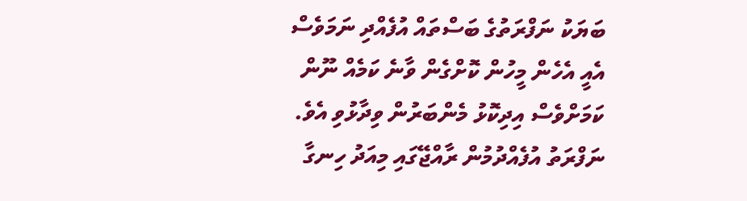ބަޔަކު ނަފްރަތުގެ ބަސްތައް އުފެއްދި ނަމަވެސް އެއީ އެހެން މީހުން ކޮށްގެން ވާނެ ކަމެއް ނޫން ކަމަށްވެސް އިދިކޮޅު މެންބަރުން ވިދާޅުވި އެވެ. ނަފްރަތު އުފެއްދުމުން ރާއްޖޭގައި މިއަދު ހިނގާ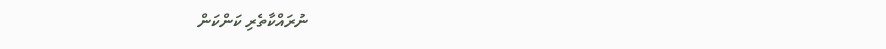ނުރައްކާތެރި ކަންކަން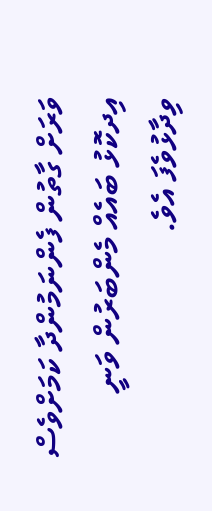ވަރަށް ގާތުން ފެންނަމުންދާ ކަމަށްވެސް އިދކޮޅު ބައެއް މެންބަރުން ވަނީ ވިދާޅުވެފަ އެވެ.